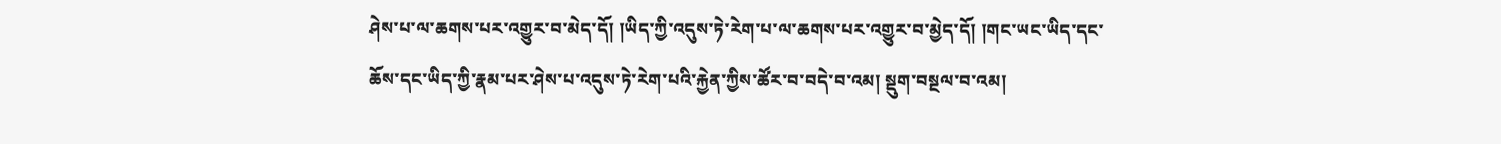ཤེས་པ་ལ་ཆགས་པར་འགྱུར་བ་མེད་དོ། །ཡིད་ཀྱི་འདུས་ཏེ་རེག་པ་ལ་ཆགས་པར་འགྱུར་བ་མྱེད་དོ། །གང་ཡང་ཡིད་དང་ཆོས་དང་ཡིད་ཀྱི་རྣམ་པར་ཤེས་པ་འདུས་ཏེ་རེག་པའི་རྐྱེན་ཀྱིས་ཚོར་བ་བདེ་བ་འམ། སྡུག་བསྔལ་བ་འམ།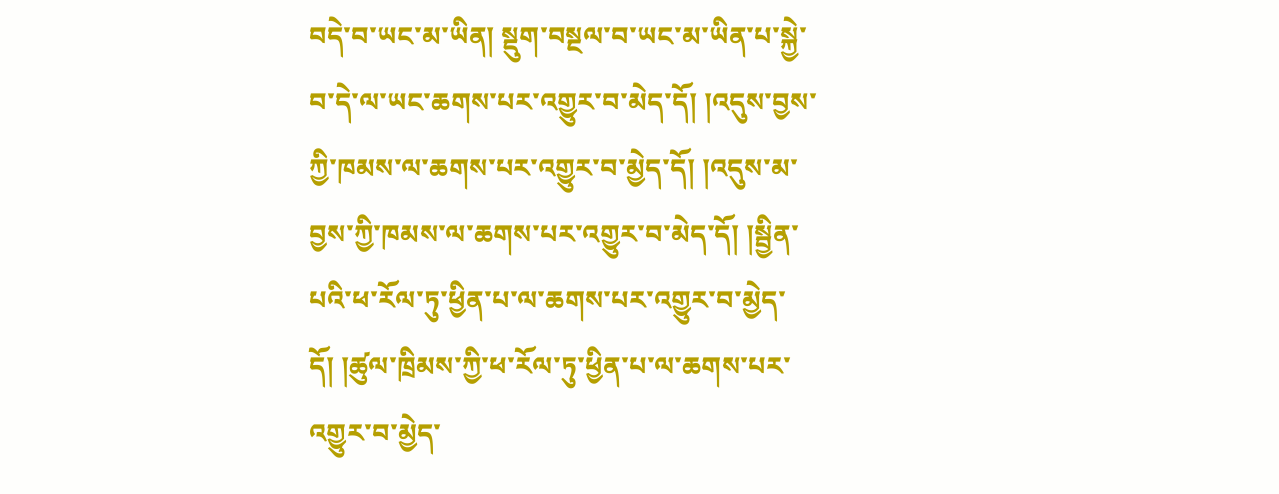བདེ་བ་ཡང་མ་ཡིན། སྡུག་བསྔལ་བ་ཡང་མ་ཡིན་པ་སྐྱེ་བ་དེ་ལ་ཡང་ཆགས་པར་འགྱུར་བ་མེད་དོ། །འདུས་བྱས་ཀྱི་ཁམས་ལ་ཆགས་པར་འགྱུར་བ་མྱེད་དོ། །འདུས་མ་བྱས་ཀྱི་ཁམས་ལ་ཆགས་པར་འགྱུར་བ་མེད་དོ། །སྦྱིན་པའི་ཕ་རོལ་ཏུ་ཕྱིན་པ་ལ་ཆགས་པར་འགྱུར་བ་མྱེད་དོ། །ཚུལ་ཁྲིམས་ཀྱི་ཕ་རོལ་ཏུ་ཕྱིན་པ་ལ་ཆགས་པར་འགྱུར་བ་མྱེད་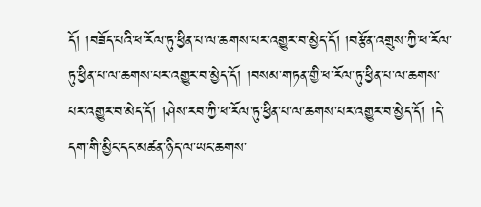དོ། །བཟོད་པའི་ཕ་རོལ་ཏུ་ཕྱིན་པ་ལ་ཆགས་པར་འགྱུར་བ་མྱེད་དོ། །བརྩོན་འགྲུས་ཀྱི་ཕ་རོལ་ཏུ་ཕྱིན་པ་ལ་ཆགས་པར་འགྱུར་བ་མྱེད་དོ། །བསམ་གཏན་གྱི་ཕ་རོལ་ཏུ་ཕྱིན་པ་ལ་ཆགས་པར་འགྱུར་བ་མེད་དོ། །ཤེས་རབ་ཀྱི་ཕ་རོལ་ཏུ་ཕྱིན་པ་ལ་ཆགས་པར་འགྱུར་བ་མྱེད་དོ། །དེ་དག་གི་མྱིང་དང་མཚན་ཉིད་ལ་ཡང་ཆགས་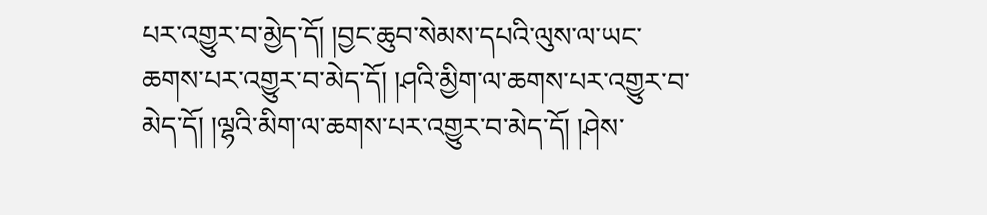པར་འགྱུར་བ་མྱེད་དོ། །བྱང་ཆུབ་སེམས་དཔའི་ལུས་ལ་ཡང་ཆགས་པར་འགྱུར་བ་མེད་དོ། །ཤའི་མྱིག་ལ་ཆགས་པར་འགྱུར་བ་མེད་དོ། །ལྷའི་མིག་ལ་ཆགས་པར་འགྱུར་བ་མེད་དོ། །ཤེས་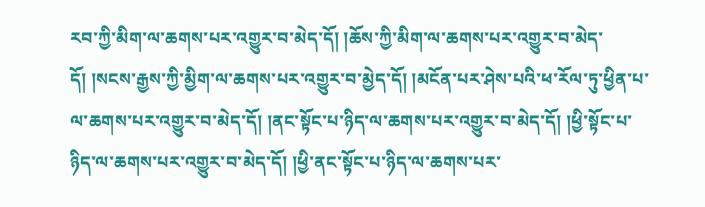རབ་ཀྱི་མིག་ལ་ཆགས་པར་འགྱུར་བ་མེད་དོ། །ཆོས་ཀྱི་མིག་ལ་ཆགས་པར་འགྱུར་བ་མེད་དོ། །སངས་རྒྱས་ཀྱི་མྱིག་ལ་ཆགས་པར་འགྱུར་བ་མྱེད་དོ། །མངོན་པར་ཤེས་པའི་ཕ་རོལ་ཏུ་ཕྱིན་པ་ལ་ཆགས་པར་འགྱུར་བ་མེད་དོ། །ནང་སྟོང་པ་ཉིད་ལ་ཆགས་པར་འགྱུར་བ་མེད་དོ། །ཕྱི་སྟོང་པ་ཉིད་ལ་ཆགས་པར་འགྱུར་བ་མེད་དོ། །ཕྱི་ནང་སྟོང་པ་ཉིད་ལ་ཆགས་པར་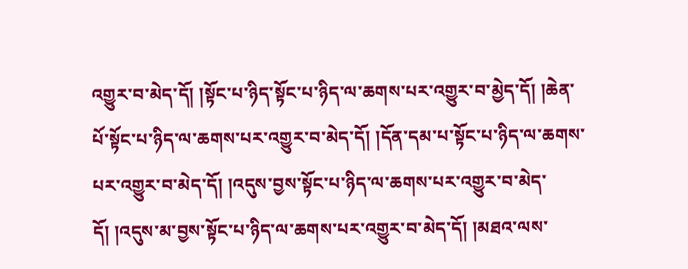འགྱུར་བ་མེད་དོ། །སྟོང་པ་ཉིད་སྟོང་པ་ཉིད་ལ་ཆགས་པར་འགྱུར་བ་མྱེད་དོ། །ཆེན་པོ་སྟོང་པ་ཉིད་ལ་ཆགས་པར་འགྱུར་བ་མེད་དོ། །དོན་དམ་པ་སྟོང་པ་ཉིད་ལ་ཆགས་པར་འགྱུར་བ་མེད་དོ། །འདུས་བྱས་སྟོང་པ་ཉིད་ལ་ཆགས་པར་འགྱུར་བ་མེད་དོ། །འདུས་མ་བྱས་སྟོང་པ་ཉིད་ལ་ཆགས་པར་འགྱུར་བ་མེད་དོ། །མཐའ་ལས་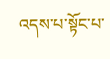འདས་པ་སྟོང་པ་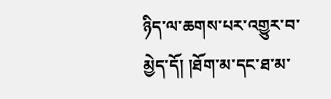ཉིད་ལ་ཆགས་པར་འགྱུར་བ་མྱེད་དོ། །ཐོག་མ་དང་ཐ་མ་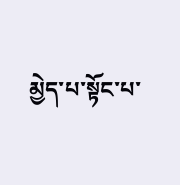མྱེད་པ་སྟོང་པ་